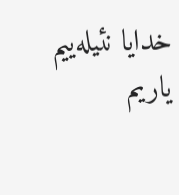خدایا نئیله‌ییم یاریم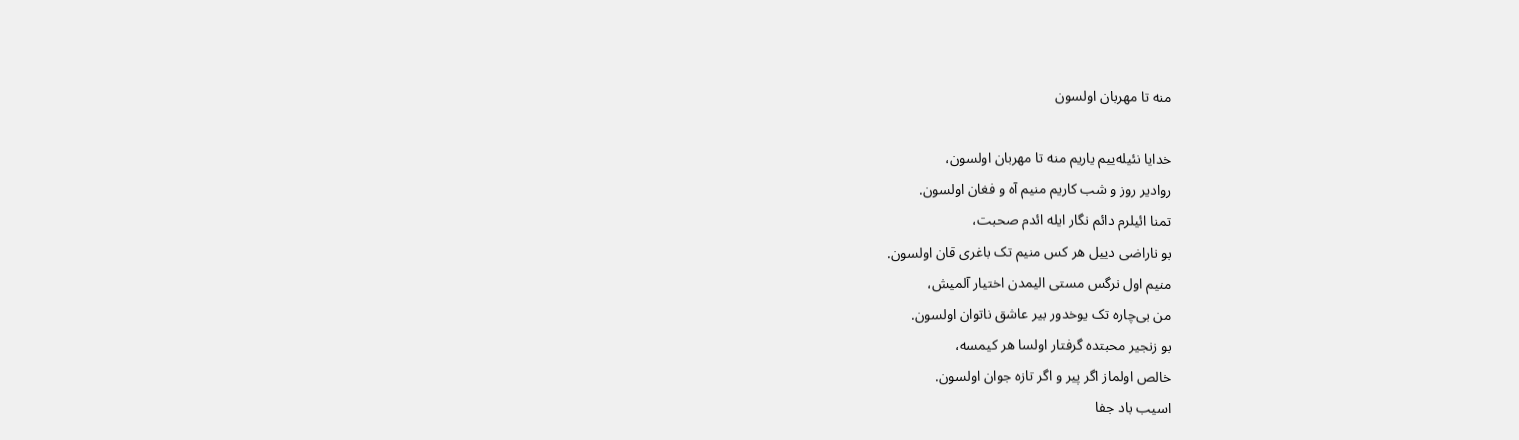منه تا مهربان اولسون

خدایا نئیله‌ییم یاریم منه تا مهربان اولسون،
روادیر روز و شب کاریم منیم آه و فغان اولسون.
تمنا ائیلرم دائم نگار ایله ائدم صحبت،
بو ناراضی دییل هر کس منیم تک باغری قان اولسون.
منیم اول نرگس مستی الیمدن اختیار آلمیش،
من بی‌چاره تک یوخدور بیر عاشق ناتوان اولسون.
بو زنجیر محبتده گرفتار اولسا هر کیمسه،
خالص اولماز اگر پیر و اگر تازه جوان اولسون.
اسیب باد جفا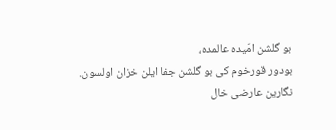بو گلشن امّیده عالمده،
بودور قورخوم کی بو گلشن جفا ایلن خزان اولسون.
نگارین عارضی خال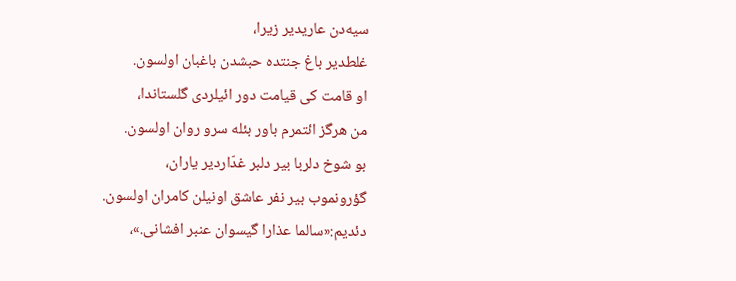سیه‌دن عاریدیر زیرا،
غلطدیر باغ جنتده حبشدن باغبان اولسون.
او قامت کی قیامت دور ائیلردی گلستاندا،
من هرگز ائتمرم باور بئله سرو روان اولسون.
بو شوخ دلربا بیر دلبر غدّاردیر یاران،
گؤرونموب بیر نفر عاشق اونیلن کامران اولسون.
دئدیم:«سالما عذارا گیسوان عنبر افشانی.»،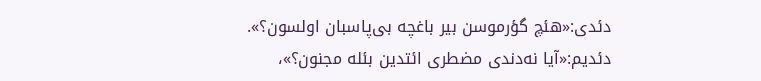دئدی:«هئچ گؤرموسن بیر باغچه بی‌پاسبان اولسون؟».
دئدیم:«آیا نه‌دندی مضطری ائتدین بئله مجنون؟»،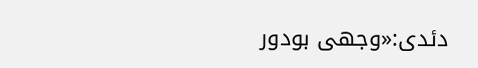دئدی:«وجهی بودور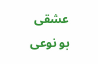عشقی بو نوعی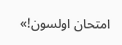امتحان اولسون!»